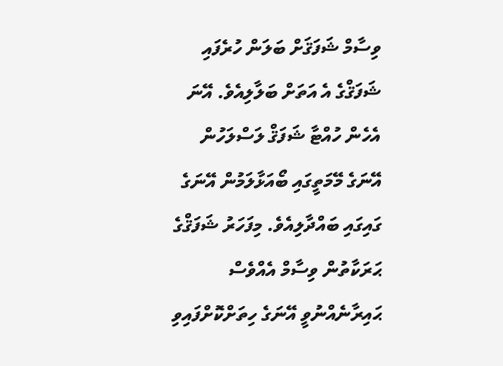ވިސާމް ޝަފަޤަށް ބަލަން ހުރެފައި ޝަފަޤްގެ އެ އަތަށް ބަލާލިއެވެ. އޭނަ އެހެން ހުއްޓާ ޝަފަޤް ލަސްލަހުން އޭނަގެ މޭމަތީގައި ބޯއަޅާލަމުން އޭނަގެ ގައިގައި ބައްދާލިއެވެ. މިފަހަރު ޝަފަޤްގެ ޙަރަކާތުން ވިސާމް އެއްވެސް ޙައިރާނެއްނުވީ އޭނަގެ ހިތަށްކޮށްފައިވި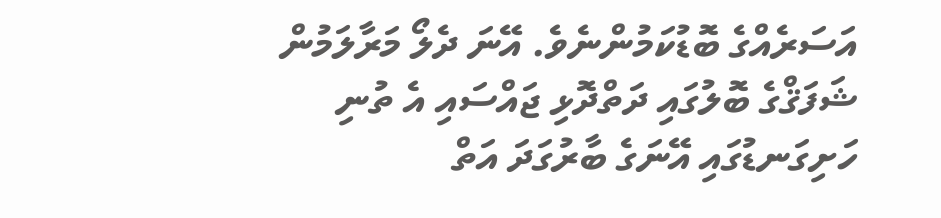އަސަރެއްގެ ބޮޑުކަމުންނެވެ. އޭނަ ދެލޯ މަރާލަމުން ޝަފަޤްގެ ބޮލުގައި ދަތްދޮޅި ޖައްސައި އެ ތުނި ހަށިގަނޑުގައި އޭނަގެ ބާރުގަދަ އަތް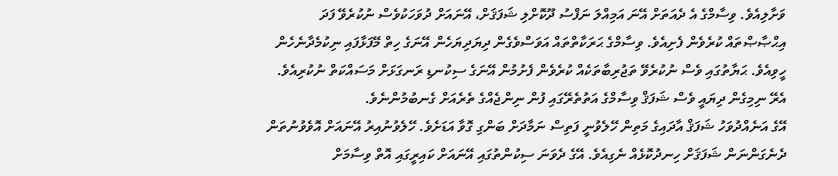ވަށާލިއެވެ. ވިސާމްގެ އެ ދެއަތަށް އޭނަ އަމިއްލަ ނަފްސު ދޫކޮށްލި ޝަފަޤަށް، އޭނައަށް ދުވަހަކުވެސް ނުކުރެވޭ ފަދަ އިޙްޞާޞްތައް ކުރެވެން ފެށިއެވެ. ވިސާމްގެ ޙަރަކާތްތައް އަވަސްވެގެން ދިޔަދިޔަހެން އޭނަގެ ހިތް މޭފަޅާފައި ނިކުމެދާނެހެން ހީވިއެވެ. ޙަޔާތުގައި ވެސް ނުކުރެވޭ ތަޖުރިބާތަކެއް ކުރެވެން ފެށުމުން އޭނަގެ ސިކުނޑި ރަނގަޅަށް މަސައްކަތް ނުކުރިއެވެ. އެރޭ ނިމިގެން ދިޔައީ ވެސް ޝަފަޤް ވިސާމްގެ އަތުތެރޭގައި ފުން ނިންޖެއްގެ ތެރެއަށް ގެނބުމުންނެވެ.
އޭގެ އަނެއްދުވަހު ޝަފަޤް އާދައިގެ މަތިން ހޭލެވުނީ ފަތިސް ނަމާދަށް ބަންގި ގޮވާ އަޑަށެވެ. ހޭލެވުނުއިރު އޭނައަށް އޮވެވުނުތަން ދެނެގަންނަން ޝަފަޤަށް ހިނދުކޮޅެއް ނެގިއެވެ. އޭގެ ދެވަނަ ސިކުންތުގައި އޭނައަށް ކައިރީގައި އޮތް ވިސާމަށް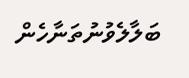ބަލާލެވުނުތަނާހެން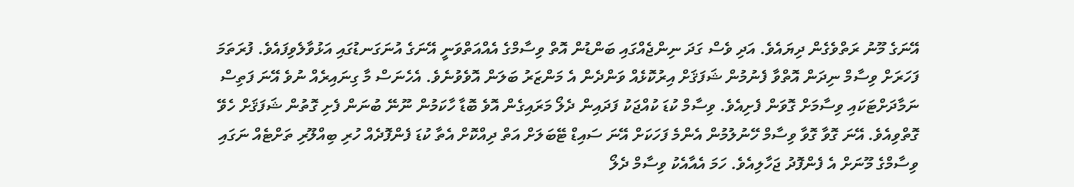އޭނަގެ މޫނު ރަތްވެގެން ދިޔައެވެ. އަދި ވެސް ގަދަ ނިންޖެއްގައި ބަންޑުން އޮތް ވިސާމްގެ އެއްއަތްވަނީ އޭނަގެ އުނަގަނޑުގައި އަޅުވާލެވިފައެވެ. ފުރަތަމަ ފަހަރަށް ވިސާމް ނިދަން އޮތްވާ ފެނުމުން ޝަފަޤަށް އިރުކޮޅެއް ވަންދެން އެ މަންޒަރު ބަލަން އޮވެވުނެވެ. އެހެނަސް މާ ގިނައިރެއް ނުވެ އޭނަ ފަތިސް ނަމާދަށްޓަކައި ވިސާމަށް ގޮވަން ފެށިއެވެ. ވިސާމް ކުޑަ ކުއްޖަކު ފަދައިން ދެލޯ މަރައިގެން އޮވެ ބޮޑާ ހާކަމުން ނޫނޭ ބުނަން ފެށި ގޮތުން ޝަފަޤަށް ހެވޭ ގޮތްވިއެވެ. އޭނަ ގޮވާ ގޮވާ ވިސާމް ހޭނުލުމުން އެންމެ ފަހަކަށް އޭނަ ސައިޑް ޓޭބަލަށް އަތް ދިއްކޮށް އެތާ ކުޑަ ފެންފޮދެއް ހުރި ބިއްލޫރި ތަށްޓެއް ނަގައި ވިސާމްގެ މޫނަށް އެ ފެންފޮދު ޖަހާލިއެވެ. ހަމަ އެއާއެކު ވިސާމް ދެލޯ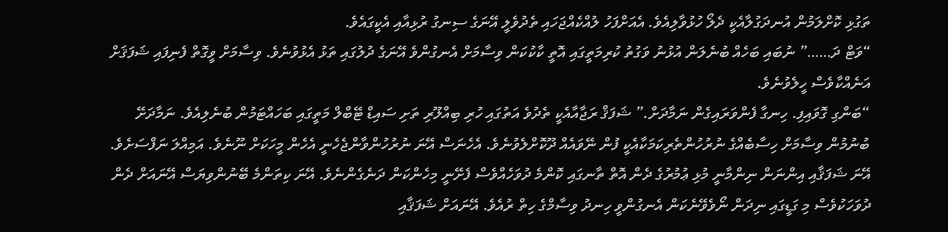ތަގުޅި ކޮށްލަމުން އުނދަގުލާއެކީ ދެލޯ ހުޅުވާލިއެވެ. އެއަށްފަހު ލުއްކެއްޖަހައި ތެދުވެލީ އޭނަގެ ސިނގު ރުޅިއާއި އެކީގައެވެ.
“ވަޓް ދަ……” ނުބައި ބަހެއް ބުނެލަން އުޅުނު ވަގުތު ކުރިމަތީގައި އޮތީ ކާކުކަން ވިސާމަށް އެނގުންވެ އޭނަގެ ދުލުގައި ތަޅު އެޅުވުނެވެ. ވިސާމަށް ވީގޮތް ފެނިފައި ޝަފަޤަށް އަނެއްކާވެސް ހީލެވުނެވެ.
“ބަންގި ގޮވައިފި. ހިނގާ ފެންވަރައިގެން ނަމާދަށް.” ޝަފަޤް ރަޖާއާއެކީ ތެދުވެ އަތުގައި ހުރި ބިއްލޫރި ތަށި ސައިޑް ޓޭބްލް މަތީގައި ބަހައްޓަމުން ބުނެލިއެވެ. ނަމާދަށޭ ބުނުމުން ވިސާމަށް ހިސާބެއްގެ ނުރުހުންތެރިކަމަކާއެކީ ފުން ނޭވައެއް ދޫކޮށްލެވުނެވެ. އެހެނަސް އޭނަ ނުރުހުންވާންޖެހެނީ އެހެން މީހަކަށް ނޫނެވެ. އަމިއްލަ ނަފްސަށެވެ. އޭނަ ޝަފަޤާއި އިންނަން ނިންމާނީ މުޅި ޢުމުރުގެ ދެން އޮތް ތާނގައި ކޮންމެ ދުވަހެއްވެސް ފެށޭނީ މިހެންކަން ދަނެގެންނެވެ. އޭނަ ކިތަންމެ ބޭނުންވިޔަސް އޭނައަށް ދެން ދުވަހަކުވެސް މި ގަޑީގައި ނިދަން ނޯވެވޭނެކަން އެނގުންވީ ހިނދު ވިސާމްގެ ހިތް ރުއެވެ. އޭނައަށް ޝަފަޤާއި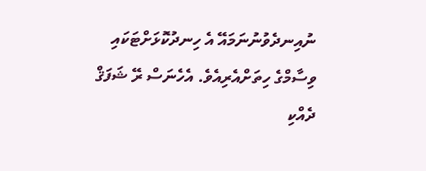ނުއިނދެވުނުނަމައޭ އެ ހިނދުކޮޅަށްޓަކައި ވިސާމްގެ ހިތަށްއެރިއެވެ. އެހެނަސް ރޭ ޝަފަޤް ދެއްކި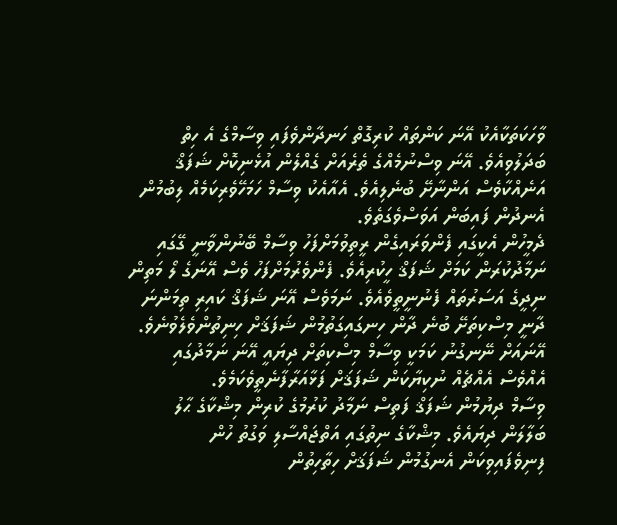ވާހަކަތަކާއެކު އޭނަ ކަންތައް ކުރިގޮތް ހަނދާންވެފައި ވިސާމްގެ އެ ހިތް ބަދަލުވިއެވެ. އޭނަ ވިސްނުމެއްގެ ތެރެއަށް ގެއްލެން އުޅެނިކޮށް ޝަފަޤް އަނެއްކާވެސް އަންނާށޭ ބުނެލިއެވެ. އެއާއެކު ވިސާމް ހަމަހޭވެރިކަމެއް ލިބުމުން އެނދުން ފައިބަން އަވަސްވެގަތެވެ.
ދެމީހުން އެކީގައި ފެންވަރައިގެން ރީތިވުމަށްފަހު ވިސާމް ބޭނުންވާނީ ގޭގައި ނަމާދުކުރަން ކަމަށް ޝަފަޤް ހީކުރިއެވެ. ފެންވެރުމަށްފަހު ވެސް އޭނަގެ ލޯ މަތިން ނިދީގެ އަސަރުތައް ފެނުނީތީވެއެވެ. ނަމަވެސް އޭނަ ޝަފަޤް ކައިރި ތިމަންނަ ދާނީ މިސްކިތަށޭ ބުނެ ދާން ހިނގައިގަތުމުން ޝަފަޤަށް ހިނިތުންވެލެވުނެވެ. އޭނައަށް ނޭނގުނު ކަމަކީ ވިސާމް މިސްކިތަށް ދިޔައީ އޭނަ ނަމާދުގައި އެއްވެސް އެއްޗެއް ނުކިޔާކަން ޝަފަޤަށް ފަޅާއަރާފާނެތީވެކަމެވެ.
ވިސާމް ދިޔުމުން ޝަފަޤް ފަތިސް ނަމާދު ކުރުމުގެ ކުރިން މިޝްކާގެ ޙާލު ބަލާލަން ދިޔައެވެ. މިޝްކާގެ ނިތުގައި އަތްޖައްސާލި ވަގުތު ހުން ފިނިވެފައިވިކަން އެނގުމުން ޝަފަޤަށް ހިތާހިތުން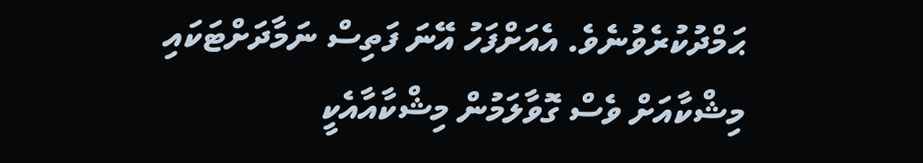ޙަމްދުކުރެވުނެވެ. އެއަށްފަހު އޭނަ ފަތިސް ނަމާދަށްޓަކައި މިޝްކާއަށް ވެސް ގޮވާލަމުން މިޝްކާއާއެކީ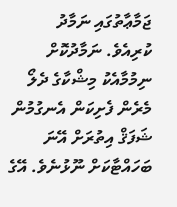ޖަމާޢާތުގައި ނަމާދު ކުރިއެވެ. ނަމާދުކޮށް ނިމުމާއެކު މިޝްކާގެ ދެލޯ މެރެން ފެށިކަން އެނގުމުން ޝަފަޤް އިތުރަށް އޭނަ ބަހައްޓާކަށް ނޫޅުނެވެ. އޭގެ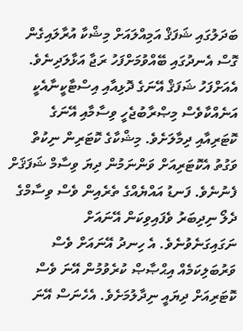ބަދަލުގައި ޝަފަޤް އަމިއްލައަށް މިޝްކާ އުރާލައިގެން ގޮސް އެނދުގައި ބޭއްވުމަށްފަހު ރަޖާ އަޅާލަދިނެވެ. އެއަށްފަހު ޝަފަޤް އޭނަގެ ދޮޅިއާއި އިސްޓާކީނާއެކީ އަނެއްކާވެސް މިޞްރާބުޖެހީ ވިސާމާއި އޭނަގެ ކޮޓަރިއާއި ދިމާލަށެވެ. މިޝްކާގެ ކޮޓަރިން ނިކުތް ވަގުތު އެކޮޓަރިއަށް ވަންނަމުން ދިޔަ ވިސާމް ޝަފަޤަށް ފެނުނެވެ. ފަނޑު އައްޔެއްގެ ތެރެއިން ވެސް ވިސާމްގެ ދެލޯ ނިދިބަރު ވެފައިވިކަން އޭނައަށް ނަގައިގަނެވުނެވެ. އެ ހިނދު އޭނައަށް ވެސް ވަރުބަލިކަމެއް އިޙްޞާޞް ކުރެވުމުން އޭނަ ވެސް ކޮޓަރިއަށް ދިޔައީ ނިދާލުމަށެވެ. އެހެނަސް އޭނަ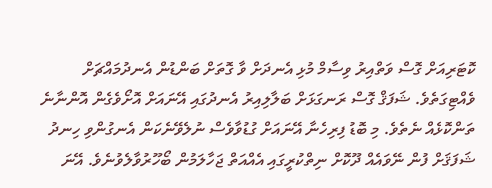ކޮޓަރިއަށް ގޮސް ވަތްއިރު ވިސާމް މުޅި އެނދަށް ވާ ގޮތަށް ބަންޑުން އެނދުމައްޗަށް ވެއްޓިގަތެވެ. ޝަފަޤް ގޮސް ރަނގަޅަށް ބަލާލިއިރު އެނދުގައި އޭނައަށް އޮށޯވެގެން އޮންނާނެ ތަންކޮޅެއް ނެތެވެ. މި ބޮޑު ފިރިހެނާ އޭނައަށް ގުޑުވާވެސް ނުލެވޭނެކަން އެނގުންވި ހިނދު ޝަފަޤަށް ފުން ނޭވައެއް ދޫކޮށް ނިތްކުރީގައި އެއްއަތް ޖަހާލަމުން ބޯހޫރުވާލެވުނެވެ. އޭނަ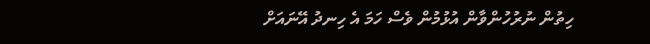ހިތުން ނުރުހުންވާން އުޅުމުން ވެސް ހަމަ އެ ހިނދު އޭނައަށް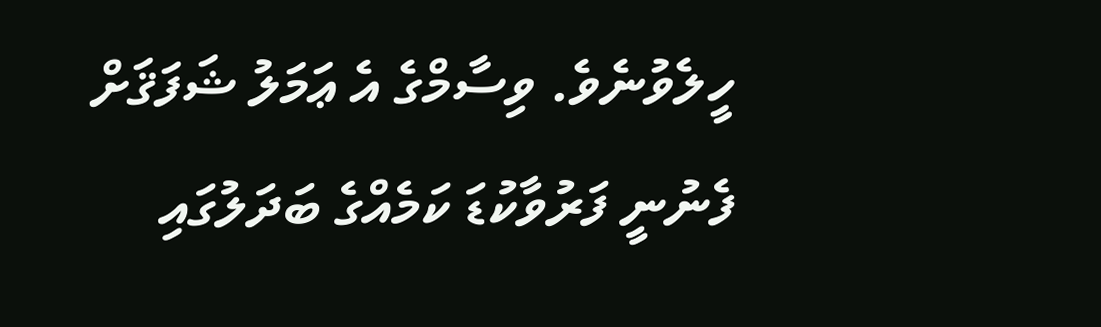ހީލެވުނެވެ. ވިސާމްގެ އެ ޢަމަލު ޝަފަޤަށް ފެނުނީ ފަރުވާކުޑަ ކަމެއްގެ ބަދަލުގައި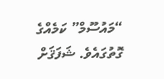“މައުސޫމް” ކަމެއްގެ ގޮތުގައެވެ. ޝަފަޤަށް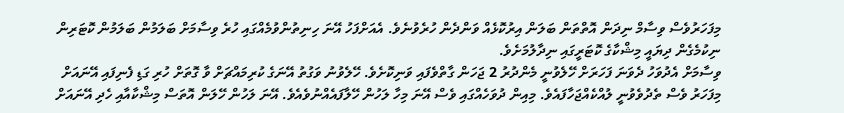މިފަހަރުވެސް ވިސާމް ނިދަން އޮތްތަން ބަލަން އިރުކޮޅެއް ވަންދެން ހުރެވުނެވެ. އެއަށްފަހު އޭނަ ހިނިތުންވުމެއްގައި ހުރެ ވިސާމަށް ބަލަމުން ބަލަމުން ކޮޓަރިން ނިކުމެގެން ދިޔައީ މިޝްކާގެ ކޮޓަރީގައި ނިދާލުމަށެވެ.
ވިސާމަށް އެދުވަހު ދެވަނަ ފަހަރަށް ހޭލެވުނީ މެންދުރު 2 ޖަހަން ގާތްވެފައި ވަނިކޮށެވެ. ހޭލެވުނު ވަގުތު އޭނަގެ ކުރިމައްޗަށް ވާ ގޮތަށް ހުރި ގަޑި ފެނިފައި އޭނައަށް މިފަހަރު ވެސް ތެދުވެވުނީ ލުއްކެއްޖަހާފައެވެ. މިއިން ދުވަހެއްގައި ވެސް އޭނަ މިހާ ލަހުން ހޭލާފައެއްނުވެއެވެ. އޭނަ ލަހުން ހޭލަން އޮތަސް މިޝްކާއާއި ހެދި އޭނައަށް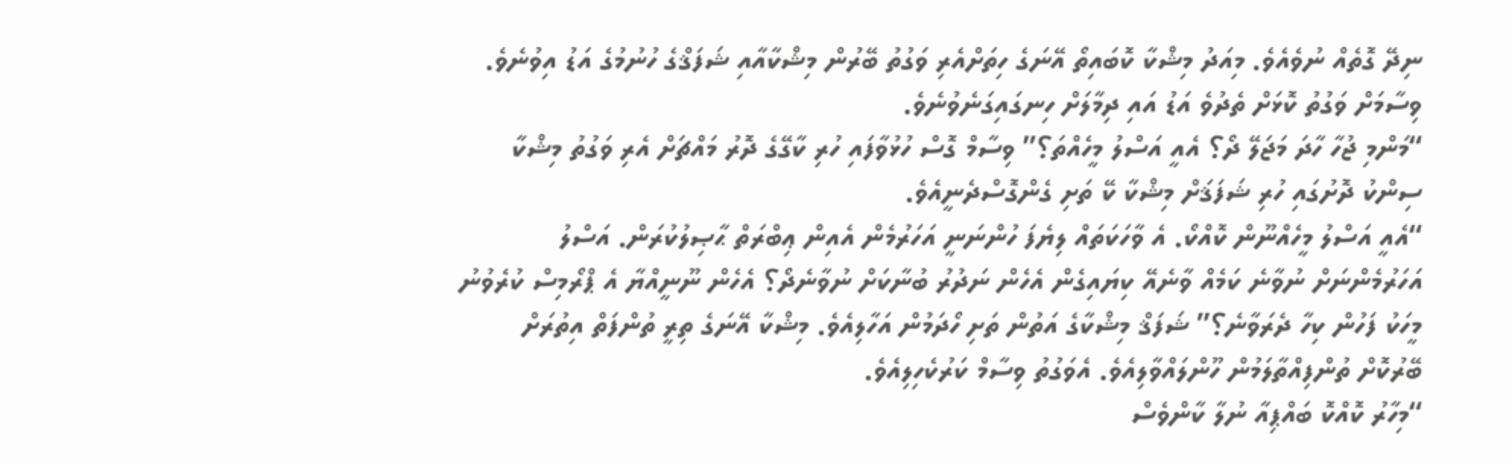ނިދޭ ގޮތެއް ނުވެއެވެ. މިއަދު މިޝްކާ ކޮބައިތޯ އޭނަގެ ހިތަށްއެރި ވަގުތު ބޭރުން މިޝްކާއާއި ޝަފަޤްގެ ހުނުމުގެ އަޑު އިވުނެވެ. ވިސާމަށް ވަގުތު ކޮޅަށް ތެދުވެ އަޑު އައި ދިމާލަށް ހިނގައިގަނެވުނެވެ.
“މަންމި ޖުހާ ހާދަ މަޖަލޭ ދޯ؟ އެއީ އަސްލު މީހެއްތަ؟” ވިސާމް ގޮސް ހުޅުވާފައި ހުރި ކާގޭގެ ދޮރު މައްޗަށް އެރި ވަގުތު މިޝްކާ ސިންކު ދޮށުގައި ހުރި ޝަފަޤަށް މިޝްކާ ކޭ ތަށި ގެންގޮސްދެނީއެވެ.
“އެއީ އަސްލު މީހެއްނޫން ކޮއްކޯ. އެ ވާހަކަތައް ލިޔެފަ ހުންނަނީ އަހަރުމެން އެއިން ޢިބްރަތް ޙާޞިލުކުރަން. އަސްލު އަހަރުމެންނަށް ނުވާނެ ކަމެއް ވާނެއޭ ކިޔައިގެން އެހެން ނަދުރު ބުނާކަށް ނުވާނެދޯ؟ އެހެން ނޫނީއްޔާ އެ ޕްރޯމިސް ކުރެވުނު މީހަކު ފަހުން ކިހާ ދެރަވާނެ؟” ޝަފަޤް މިޝްކާގެ އަތުން ތަށި ހޯދަމުން އަހާލިއެވެ. މިޝްކާ އޭނަގެ ތިރީ ތުންފަތް އިތުރަށް ބޭރުކޮށް ތުންފިއްތާލަމުން ހޫންލައްވާލިއެވެ. އެވަގުތު ވިސާމް ކަރުކެހިލިއެވެ.
“މިހާރު ކޮއްކޮ ބައްޕިއާ ނުލާ ކާންވެސް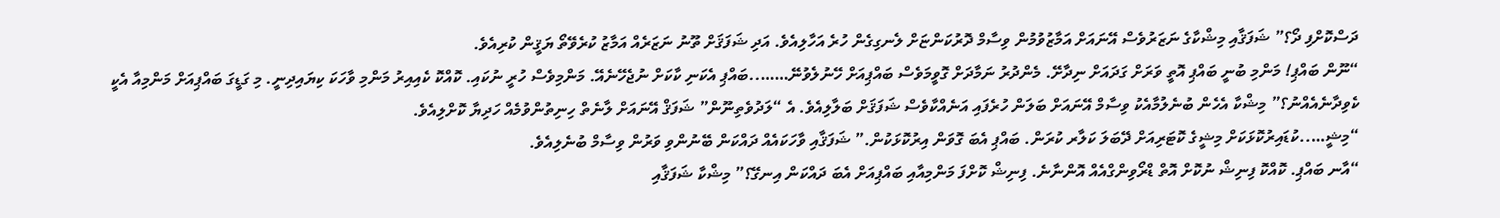ދަސްކޮށްފި ދޯ؟” ޝަފަޤާއި މިޝްކާގެ ނަޒަރުވެސް އޭނައަށް އަމާޒުވުމުން ވިސާމް ދޮރުކަންޏަށް ލެނގިގެން ހުރެ އަހާލިއެވެ. އަދި ޝަފަޤަށް ތޫނު ނަޒަރެއް އަމާޒު ކުރެވޭތޯ ޔަޤީން ކުރިއެވެ.
“ނޫން ބައްޕި! މަންމި ބުނީ ބައްޕި އޮތީ ވަރަށް ގަދައަށް ނިދާށޭ. މެންދުރު ނަމާދަށް ގޮވީމަވެސް ބައްޕިއަށް ހޭނުލެވުނޭ……..ބައްޕި އެކަނި ކާކަށް ނުޖެހޭނެއޭ. މަންމިވެސް ހުރީ ނުކައި. ކޮއްކޮ ކެއިއިރު މަންމި ވާހަކަ ކިޔައިދިނީ. މި ގަޑީގަ ބައްޕިއަށް މަންމިއާ އެކީ ކެވިދާނެއެއްނު؟” މިޝްކާ އެހެން ބުނެލުމާއެކު ވިސާމް އޭނައަށް ބަލަން ހުރެފައި އަނެއްކާވެސް ޝަފަޤަށް ބަލާލިއެވެ. އެ “ލަދުވެތިނޫން” ޝަފަޤް އޭނައަށް ލާނެތް ހިނިތުންވުމެއް ހަދިޔާ ކޮށްލިއެވެ.
“މިޝީ…..ކުޑައިރުކޮޅަކަށް މިޝީގެ ކޮޓަރިއަށް ދޭބަލަ ކަލާރ ކުރަން. ބައްޕި އެބަ ގޮވަން އިރުކޮޅަކުން.” ޝަފަޤާއި ވާހަކައެއް ދައްކަން ބޭނުންވި ވަރުން ވިސާމް ބުނެލިއެވެ.
“އާނ ބައްޕި. ކޮއްކޮ ފިނިޝް ނުކޮށް އޮތް ޑްރޯވިންގްއެއް އޮންނާނެ. ފިނިޝް ކޮށްފަ މަންމިއާއި ބައްޕިއަށް އެބަ ދައްކަން އިނގޭ؟” މިޝްކާ ޝަފަޤާއި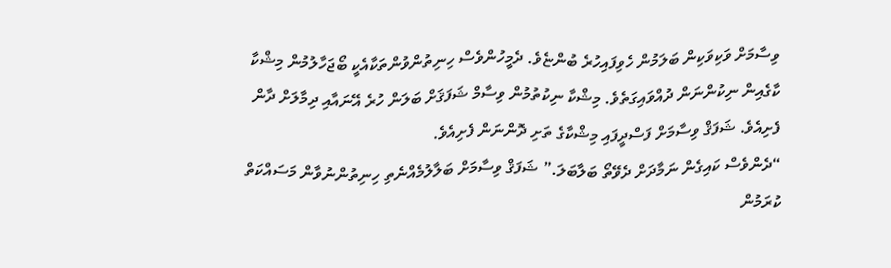ވިސާމަށް ވަކިވަކިން ބަލަމުން ހެވިފައިހުރެ ބުންޏެވެ. ދެމީހުންވެސް ހިނިތުންވުންތަކާއެކީ ބޯޖަހާލުމުން މިޝްކާ ކާގެއިން ނިކުންނަން ދުއްވައިގަތެވެ. މިޝްކާ ނިކުތުމުން ވިސާމް ޝަފަޤަށް ބަލަން ހުރެ އޭނައާއި ދިމާލަށް ދާން ފެށިއެވެ. ޝަފަޤް ވިސާމަށް ފަސްދީފައި މިޝްކާގެ ތަށި ދޮންނަން ފެށިއެވެ.
“ދެންވެސް ކައިގެން ނަމާދަށް ދެވޭތޯ ބަލާބަލަ.” ޝަފަޤް ވިސާމަށް ބަލާލުމެއްނެތި ހިނިތުންނުވާން މަސައްކަތް ކުރަމުން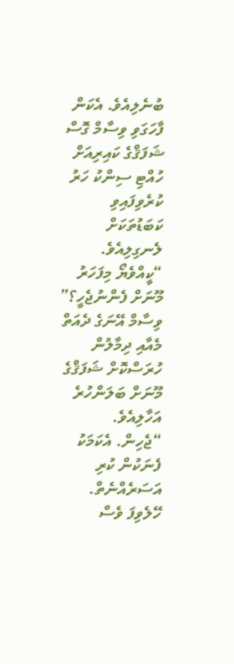ބުނެލިއެވެ. އެކަން ފާހަގަވި ވިސާމް ގޮސް ޝަފަޤްގެ ކައިރިއަށް ހުއްޓި ސިންކު ހަރު ކުރެވިފައިވި ކަބަޑުތަކަށް ލެނގިލިއެވެ.
“ކީއްވެޔޯ މިފަހަރު މޫނަށް ފެންނުޖެހީ؟” ވިސާމް އޭނަގެ ދެއަތް މެއާއި ދިމާލުން ހުރަސްކޮށް ޝަފަޤްގެ މޫނަށް ބަލަންހުރެ އަހާލިއެވެ.
“ޖެހިން. އެކަމަކު ފެނަކުން ކުރި އަސަރެއްނެތް. ހޭލެވިފަ ވެސް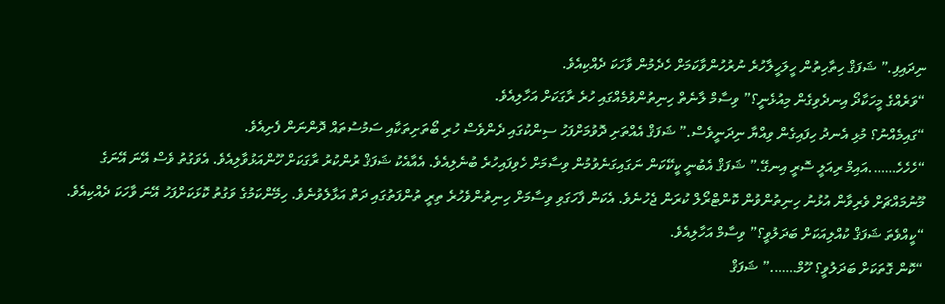ނިދައިފި.” ޝަފަޤް ހިތާހިތުން ހީލަހީލާހުރެ ނުރުހުންވާކަމަށް ހެދެމުން ވާހަކަ ދެއްކިއެވެ.
“ވަރެއްގެ މީހަކާދޯ އިނދެވިގެން މިއުޅެނީ؟” ވިސާމް ލާނެތް ހިނިތުންވުމެއްގައި ހުރެ ރާގަކަށް އަހާލިއެވެ.
“ގައިމެއްނު؟ މުޅި އެނދު ހިފައިގެން ވިއްޔާ ނިދަނީވެސް.” ޝަފަޤް އެއްތަށި ދޮވުމަށްފަހު ސިންކުގައި ދެންވެސް ހުރި ބޯތަށިތަކާއި ސަމުސުތައް ދޮންނަން ފެށިއެވެ.
“ހެހެހެ…….އައިމް ރިއަލީ ސޮރީ އިނގޭ.” ޝަފަޤް އެބުނީ ކީކޭކަން ނަގައިގަނެވުމުން ވިސާމަށް ހެވިފައިހުރެ ބުނެލިއެވެ. އެއާއެކު ޝަފަޤް ރުންކުރު ރާގަކަށް ހޫންއަޅުވާލިއެވެ. އެވަގުތު ވެސް އޭނަ އޭނަގެ މޫނުމައްޗަށް ވެރިވާން އުޅުނު ހިނިތުންވުން ކޮންޓްރޯލް ކުރަން ޖެހުނެވެ. އެކަން ފާހަގަވި ވިސާމަށް ހިނިތުންވެހުރެ ތިރީ ތުންފަތުގައި ދަތް އަޅާލެވުނެވެ. ހިމޭންކަމުގެ ވަގުތު ކޮޅަކަށްފަހު އޭނަ ވާހަކަ ދެއްކިއެވެ.
“ކީއްވެތަ ޝަފަޤް ކުއްލިއަކަށް ބަދަލުވީ؟” ވިސާމް އަހާލިއެވެ.
“ކޮން ގޮތަކަށް ބަދަލުވީ؟ ހޫމް…….” ޝަފަޤް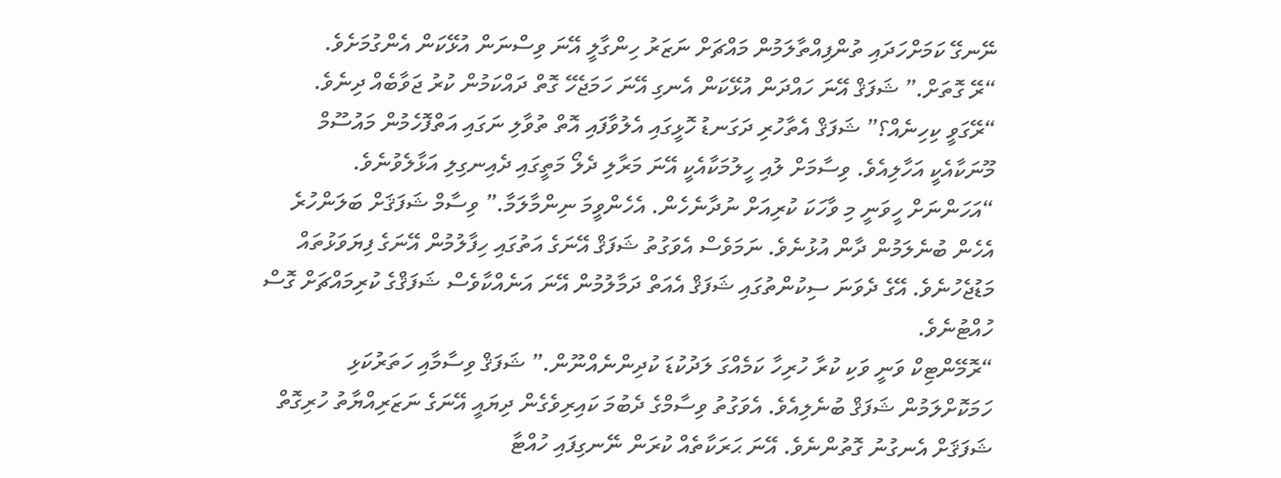ނޭނގޭ ކަމަށްހަދައި ތުންފިއްތާލަމުން މައްޗަށް ނަޒަރު ހިންގާލީ އޭނަ ވިސްނަން އުޅޭކަން އެންގުމަށެވެ.
“ރޭ ގޮތަށް.” ޝަފަޤް އޭނަ ހައްދަން އުޅޭކަން އެނގި އޭނަ ހަމަޖެހޭ ގޮތް ދައްކަމުން ކުރު ޖަވާބެއް ދިނެވެ.
“ރޭގަވީ ކިހިނެއް؟” ޝަފަޤް އެތާހުރި ދަގަނޑު ހޮޅީގައި އެލުވާފައި އޮތް ތުވާލި ނަގައި އަތްފޮހެމުން މައުސޫމް މޫނަކާއެކީ އަހާލިއެވެ. ވިސާމަށް ލުއި ހީލުމަކާއެކީ އޭނަ މަރާލި ދެލޯ މަތީގައި ދެއިނގިލި އަޅާލެވުނެވެ.
“އަހަންނަށް ހީވަނީ މި ވާހަކަ ކުރިއަށް ނުދާނެހެން. އެހެންވީމަ ނިންމާލަމާ.” ވިސާމް ޝަފަޤަށް ބަލަންހުރެ އެހެން ބުނެލަމުން ދާން އުޅުނެވެ. ނަމަވެސް އެވަގުތު ޝަފަޤް އޭނަގެ އަތުގައި ހިފާލުމުން އޭނަގެ ފިޔަވަޅުތައް މަޑުޖެހުނެވެ. އޭގެ ދެވަނަ ސިކުންތުގައި ޝަފަޤް އެއަތް ދަމާލުމުން އޭނަ އަނެއްކާވެސް ޝަފަޤްގެ ކުރިމައްޗަށް ގޮސް ހުއްޓުނެވެ.
“ރޮމޭންޓިކް ވަނީ ވަކި ކުރާ ހުރިހާ ކަމެއްގަ ލަދުކުޑަ ކުދިންނެއްނޫން.” ޝަފަޤް ވިސާމާއި ހަތަރުކަޅި ހަމަކޮށްލަމުން ޝަފަޤް ބުނެލިއެވެ. އެވަގުތު ވިސާމްގެ ދެބުމަ ކައިރިވެގެން ދިޔައީ އޭނަގެ ނަޒަރިއްޔާތު ހުރިގޮތް ޝަފަޤަށް އެނގުނު ގޮތުންނެވެ. އޭނަ ޙަރަކާތެއް ކުރަން ނޭނގިފައި ހުއްޓާ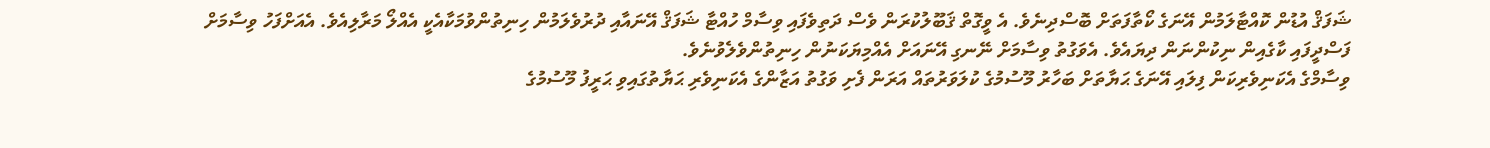ޝަފަޤް އުޑުން ކޮއްޓާލަމުން އޭނަގެ ކޯތާފަތަށް ބޮސްދިނެވެ. އެ ވީގޮތް ޤަބޫލުކުރަން ވެސް ދަތިވެފައި ވިސާމް ހުއްޓާ ޝަފަޤް އޭނައާއި ދުރުވެލަމުން ހިނިތުންވުމަކާއެކީ އެއްލޯ މަރާލިއެވެ. އެއަށްފަހު ވިސާމަށް ފަސްދީފައި ކާގެއިން ނިކުންނަން ދިޔައެވެ. އެވަގުތު ވިސާމަށް ނޭނގި އޭނައަށް އެއްމިޔަކަނުން ހިނިތުންވެލެވުނެވެ.
ވިސާމްގެ އެކަނިވެރިކަން ފިލައި އޭނަގެ ޙަޔާތަށް ބަހާރު މޫސުމުގެ ކުލަވަރުތައް އަރަން ފެށި ވަގުތު އަޒާންގެ އެކަނިވެރި ޙަޔާތުގައިވި ޙަރީފު މޫސުމުގެ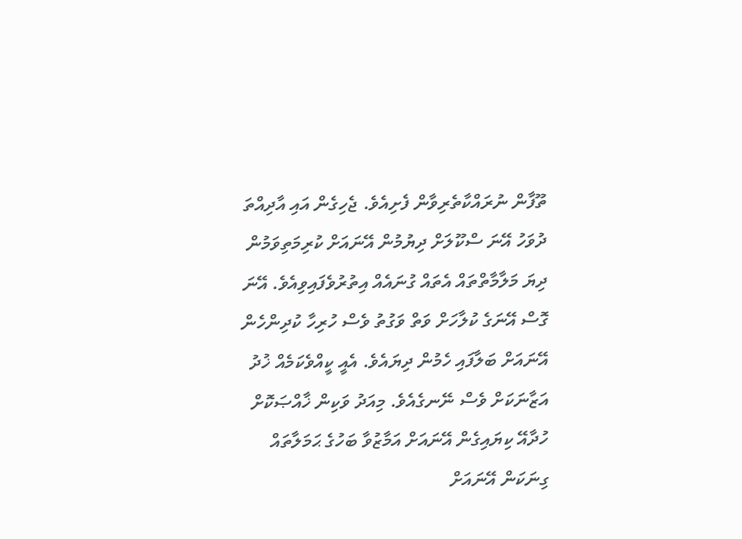ތޫފާން ނުރައްކާތެރިވާން ފެށިއެވެ. ޖެހިގެން އައި އާދިއްތަ ދުވަހު އޭނަ ސްކޫލަށް ދިޔުމުން އޭނައަށް ކުރިމަތިވަމުން ދިޔަ މަލާމާތްތައް އެތައް ގުނައެއް އިތުރުވެފައިވިއެވެ. އޭނަ ގޮސް އޭނަގެ ކުލާހަށް ވަތް ވަގުތު ވެސް ހުރިހާ ކުދިންހެން އޭނައަށް ބަލާފައި ހެމުން ދިޔައެވެ. އެއީ ކީއްވެކަމެއް ޚުދު އަޒާނަކަށް ވެސް ނޭނގެއެވެ. މިއަދު ވަކިން ޚާއްޞަކޮށް ހުދާއޭ ކިޔައިގެން އޭނައަށް އަމާޒުވާ ބަހުގެ ޙަމަލާތައް ގިނަކަން އޭނައަށް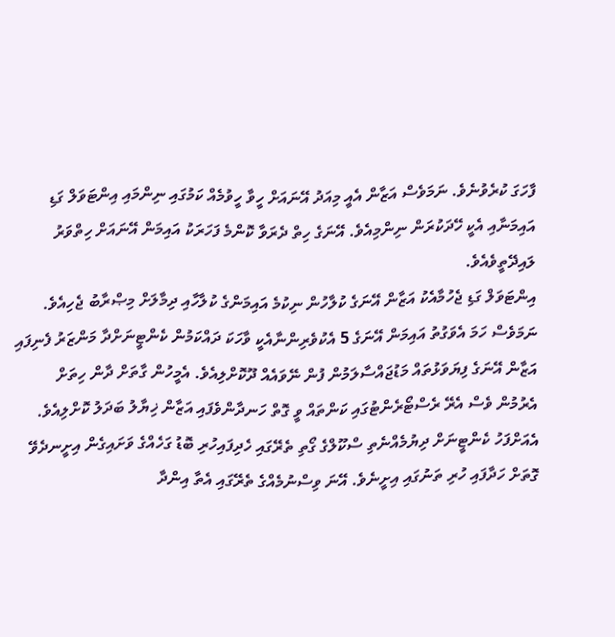ފާހަގަ ކުރެވުނެވެ. ނަމަވެސް އަޒާން އެއީ މިއަދު އޭނައަށް ހީވާ ހީވުމެއް ކަމުގައި ނިންމައި އިންޓަވަލް ގަޑި އައިމަނާއި އެކީ ހޭދަކުރަން ނިންމިއެވެ. އޭނަގެ ހިތް ދެރަވާ ކޮންމެ ފަހަރަކު އައިމަން އޭނައަށް ހިތްވަރު ލައިދޭތީވެއެވެ.
އިންޓަވަލް ގަޑި ޖެހުމާއެކު އަޒާން އޭނަގެ ކުލާހުން ނިކުމެ އައިމަންގެ ކުލާހާއި ދިމާލަށް މިޞްރާބު ޖެހިއެވެ. ނަމަވެސް ހަމަ އެވަގުތު އައިމަން އޭނަގެ 5 އެކުވެރިންނާއެކީ ވާހަކަ ދައްކަމުން ކެންޓީނަށްދާ މަންޒަރު ފެނިފައި އަޒާން އޭނަގެ ފިޔަވަޅުތައް މަޑުޖައްސާލަމުން ފުން ނޭވައެއް ދޫކޮށްލިއެވެ. އެމީހުން ގާތަށް ދާން ހިތަށް އެރުމުން ވެސް އެރޭ ރެސްޓޯރެންޓުގައި ކަންތައް ވީ ގޮތް ހަނދާންވެފައި އަޒާން ޚިޔާލު ބަދަލު ކޮށްލިއެވެ. އެއަށްފަހު ކެންޓީނަށް ދިޔުމެއްނެތި ސްކޫލްގެ ގޯތި ތެރޭގައި ހެދިފައިހުރި ބޮޑު ގަހެއްގެ ވަށައިގެން އިށީނދެވޭ ގޮތަށް ހަދާފައި ހުރި ތަނުގައި އިށީނެވެ. އޭނަ ވިސްނުމެއްގެ ތެރޭގައި އެތާ އިންދާ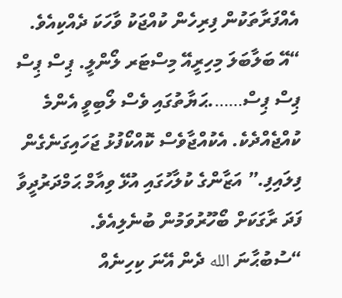އެއްފަރާތަކުން ފިރިހެން ކުއްޖަކު ވާހަކަ ދެއްކިއެވެ.
“އޭ ބަލާބަލަ މިހިރީއޭ މިސްޓަރ ލޯންލީ. ޕިސް ޕިސް ޕިސް ޕިސް…….ޙަޔާތުގައި ވެސް ލޯބިވީ އެންމެ ކުއްޖެއްދެކެ. އެކުއްޖާވެސް ކޮއްކޯފުޅު ޖަހައިގަނެގެން ފިލައިފި.” އަޒާންގެ ކުލާހުގައި އުޅޭ ވިއާމް ޙަމްދަރުދީވާ ފަދަ ރާގަކަށް ބޯހޫރުވަމުން ބުނެލިއެވެ.
“ސުބުޙާނަ الله ދެން އޭނަ ކިހިނެއް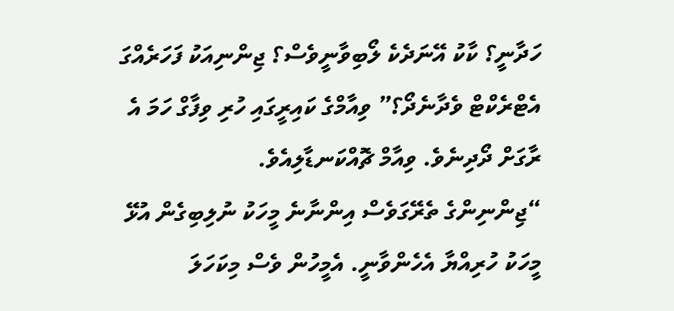ހަދާނީ؟ ކާކު އޭނަދެކެ ލޯބިވާނީވެސް؟ ޖިންނިއަކު ފަހަރެއްގަ އެޓްރެކްޓް ވެދާނެދޯ؟” ވިއާމްގެ ކައިރީގައި ހުރި ވިފާގް ހަމަ އެ ރާގަށް ދޯދިނެވެ. ވިއާމް ޗޮއްކަނޑާލިއެވެ.
“ޖިންނިންގެ ތެރޭގަވެސް އިންނާނެ މީހަކު ނުލިބިގެން އުޅޭ މީހަކު ހުރިއްޔާ އެހެންވާނީ. އެމީހުން ވެސް މިކަހަލަ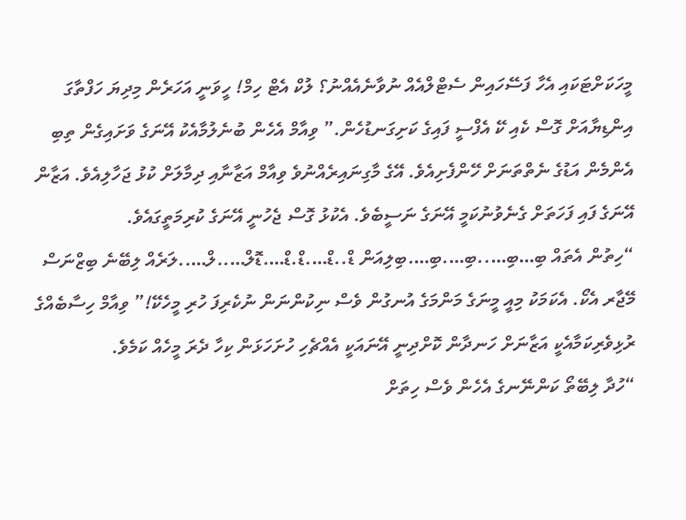މީހަކަށްޓަކައި އެހާ ފަސޭހައިން ސެޓްލްއެއް ނުވާނެއެއްނު؟ ލުކް އެޓް ހިމް! ހީވަނީ އަހަރެން މިދިޔަ ހަފްތާގަ އިންޑިޔާއަށް ގޮސް ކެއި ކޭ އެފްސީ ފައިގެ ކަށިގަނޑުހެން.” ވިއާމް އެހެން ބުނެލުމާއެކު އޭނަގެ ވަށައިގެން ތިބި އެންމެން އަޑުގެ ނެތްތަނަށް ހޭންފެށިއެވެ. އޭގެ މާގިނައިރެއްނުވެ ވިއާމް އަޒާނާއި ދިމާލަށް ކުޅު ޖަހާލިއެވެ. އަޒާން އޭނަގެ ފައި ފަހަތަށް ގެނެވުނުކަމީ އޭނަގެ ނަސީބެވެ. އެކުޅު ގޮސް ޖެހުނީ އޭނަގެ ކުރިމަތީގައެވެ.
“ހިތުން އެތައް ބި…ބި…..ބި….ބި….ބިލިއަން ޑް..ޑް….ޑް.ޑް….ޑޮލް…..ލް…..ލަރެއް ލިބޭނެ ބިޒްނަސް މޭޖާރ އެކޯ. އެކަމަކު މިއީ މީނަގެ މަންމަގެ އުނގުން ވެސް ނިކުންނަން ނުކެރިފަ ހުރި މީހެކޭ!” ވިއާމް ހިސާބެއްގެ ރުޅިވެރިކަމާއެކީ އަޒާނަށް ހަނދާން ކޮށްދިނީ އޭނައަކީ އެއްޗެހި ހުށަހަޅަން ކިހާ ދެރަ މީހެއް ކަމެވެ.
“ހުދާ ލިބޭތޯ ކަންނޭނގެ އެހެން ވެސް ހިތަށް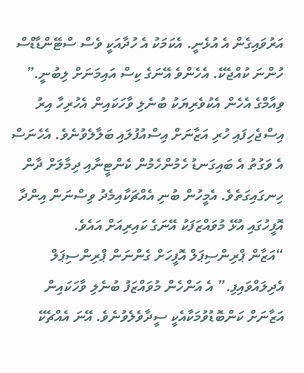އަރުވައިގެން އެ އުޅެނީ. އެކަމަކު އެ ހުދާއަކީ ވެސް ސްޓޭންޑާޑްސް ހުންނަ ކުއްޖެކޭ. އެހެންވެ އޭނަގެ ކިސް އައިމަނަށް ލިބުނީ.” ވިއާމްގެ އެހެން އެކުވެރިޔަކު ބުނެލި ވާހަކައިން އެހުރިހާ އިރު އިސްޖެހިފައި ހުރި އަޒާނަށް އިސްއުފުލައި ބަލާލެވުނެވެ. އެހެނަސް އެ ވަގުތު އެ ބައިގަނޑު ހެމުންހެމުން ކެންޓީނާއި ދިމާލަށް ދާން ހިނގައިގަތެވެ. އެމީހުން ބުނި އެއްޗަކާއިމެދު ވިސްނަން އިންދާ އޮފީހުގައި އުޅޭ މުވައްޒަފަކު އޭނަގެ ކައިރިއަށް އައެވެ.
“އަޒާން ޕްރިންސިޕަލް އޮފީހަށް ގެންނަން ޕްރިންސިޕަލް އެދިލައްވައިފި.” އެ އަންހެން މުވައްޒަފު ބުނެލި ވާހަކައިން އަޒާނަށް ކަންބޮޑުވުމަކާއެކީ ސީދާވެލެވުނެވެ. އޭނަ އެއްޗެކޭ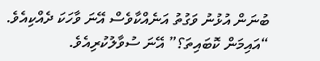ބުނަން އުޅުނު ވަގުތު އަނެއްކާވެސް އޭނަ ވާހަކަ ދެއްކިއެވެ.
“އައިމަން ކޮބައިތަ؟” އޭނަ ސުވާލުކުރިއެވެ.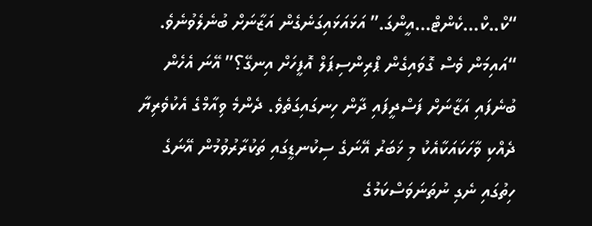“ކް..ކް…ކެންޓް…އީންގަ.” އަޅައަޅައިގަނެގެން އަޒާނަށް ބުނެލެވުނެވެ.
“އައިމަން ވެސް ގޮވައިގެން ޕްރިންސިޕަލް އޮފީހަށް އިނގޭ؟” އޭނަ އެހެން ބުނެފައި އަޒާނަށް ފަސްދީފައި ދާން ހިނގައިގަތެވެ. ދެންމެ ވިއާމްގެ އެކުވެރިޔާ ދެއްކި ވާހަކައަކާއެކު މި ޚަބަރު އޭނަގެ ސިކުނޑީގައި ތަކުރާރުވުމުން އޭނަގެ ހިތުގައި ނެގި ނުތަނަވަސްކަމުގެ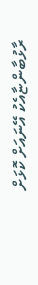ރާޅުބާންޏާއެކު އޭނައަށް ކޮޅަށް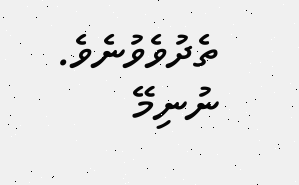ތެދުވެވުނެވެ.
ނުނިމޭ